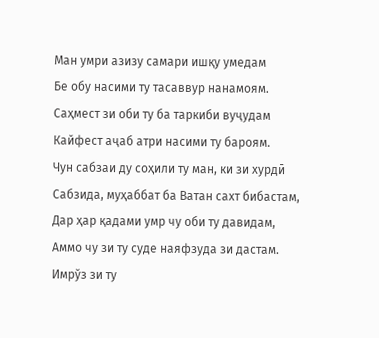Ман умри азизу самари ишқу умедам
Бе обу насими ту тасаввур нанамоям.
Саҳмест зи оби ту ба таркиби вуҷудам
Кайфест аҷаб атри насими ту бароям.
Чун сабзаи ду соҳили ту ман, ки зи хурдӣ
Сабзида, муҳаббат ба Ватан сахт бибастам,
Дар ҳар қадами умр чу оби ту давидам,
Аммо чу зи ту суде наяфзуда зи дастам.
Имрўз зи ту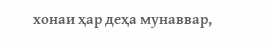хонаи ҳар деҳа мунаввар,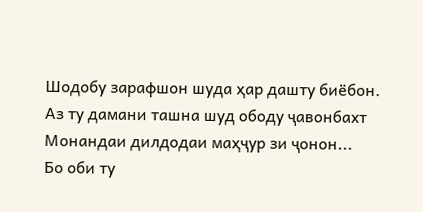Шодобу зарафшон шуда ҳар дашту биёбон.
Аз ту дамани ташна шуд ободу ҷавонбахт
Монандаи дилдодаи маҳҷур зи ҷонон...
Бо оби ту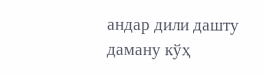андар дили дашту даману кўҳ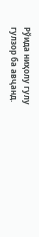Рўида ниҳолу гулу гулзор ба авҷанд.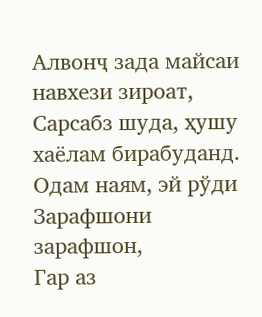Алвонҷ зада майсаи навхези зироат,
Сарсабз шуда, ҳушу хаёлам бирабуданд.
Одам наям, эй рўди Зарафшони зарафшон,
Гар аз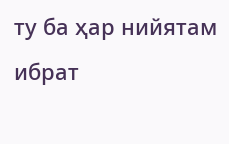ту ба ҳар нийятам ибрат